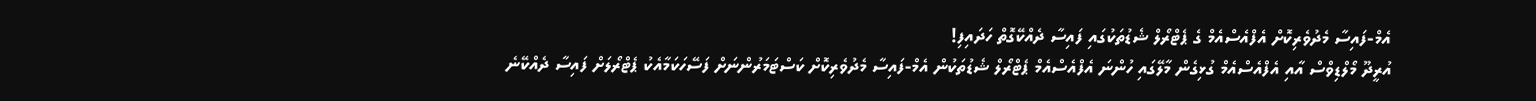އެމް-ފައިސާ މެދުވެރިކޮށް އެފްއެސްއެމް ގެ ޕެޓްރޯލް ޝެޑުތަކުގައި ފައިސާ ދެއްކޭގޮތް ހަދައިފި!
އުރީދޫ މޯލްޑިވްސް އާއި އެފްއެސްއެމް ގުޅިގެން މާލޭގައި ހުންނަ އެފްއެސްއެމް ޕެޓްރޯލް ޝެޑުތަކުން އެމް-ފައިސާ މެދުވެރިކޮށް ކަސްޓަމަރުންނަށް ފަސޭހަކަމާއެކު ޕެޓްރޯލަށް ފައިސާ ދެއްކޭނެ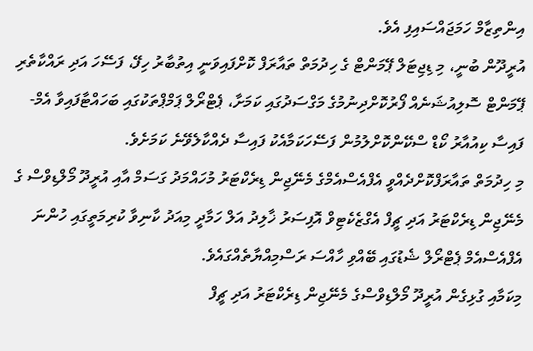އިންތިޒާމް ހަމަޖައްސައިފި އެވެ.
އުރީދޫން ބުނީ، މި ޑިޖިޓަލް ޕޭމަންޓް ގެ ހިދުމަތް ތައާރަފް ކޮށްފައިވަނީ އިތުބާރު ހިފޭ، ފަސޭހަ އަދި ރައްކާތެރި ޕޭމަންޓް ސޮލިއުޝަނެއް ފޯރުކޮށްދިނުމުގެ މަގްސަދުގައި ކަމަށާ، ޕެޓްރޯލް ޕަމްޕްތަކުގައި ބަހައްޓާފައިވާ އެމް-ފައިސާ ކިއުއާރު ކޯޑް ސްކޭންކޮށްލުމުން ފަސޭހަކަމާއެކު ފައިސާ ދެއްކާލެވޭނެ ކަމަށެވެ.
މި ހިދުމަތް ތައާރަފްކޮށްދެއްވީ އެފްއެސްއެމްގެ މެނޭޖިން ޑިރެކްޓަރު މުހައްމަދު ގަސަމް އާއި އުރީދޫ މޯލްޑިވްސް ގެ މެނޭޖިން ޑިރެކްޓަރު އަދި ޗީފް އެގްޒެކެޓިވް އޮފިސަރު ޚާލިދު އަލް ހަމާދީ މިއަދު ކާނިވާ ކުރިމަތީގައި ހުންނަ އެފްއެސްއެމް ޕެޓްރޯލް ޝެޑުގައި ބޭއްވި ހާއްސަ ރަސްމިއްޔާތެއްގައެވެ.
މިކަމާއި ގުޅިގެން އުރީދޫ މޯލްޑިވްސްގެ މެނޭޖިން ޑިރެކްޓަރު އަދި ޗީފް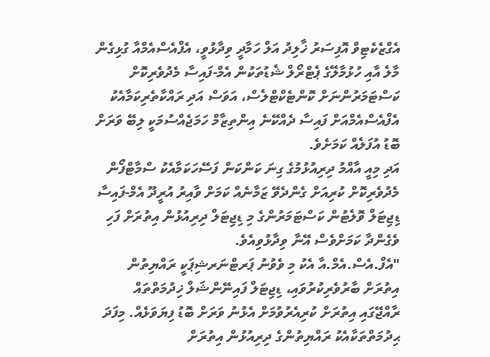އެގްޒެކެޓިވް އޮފިސަރު ޚާލިދު އަލް ހަމާދީ ވިދާޅުވީ، އެފްއެސްއެމްއާ ގުޅިގެން މާލެ އާއި ހުޅުމާލޭގެ ޕެޓްރޯލް ޝެޑުތަކުން އެމް-ފައިސާ މެދުވެރިކޮށް ކަސްޓަމަރުންނަށް ކޮންޓެކްޓްލެސް، އަވަސް އަދި ރައްކާތެރިކަމާއެކު އެފްއެސްއެމްއަށް ފައިސާ ދެއްކޭނެ އިންތިޒާމް ހަމަޖެއްސުމަކީ ލިބޭ ވަރަށް ބޮޑު އުފަލެއް ކަމަށެވެ.
އަދި މިއީ އާއްމު ދިރިއުޅުމުގެ ގިނަ ކަންކަން ފަސޭހަކަމާއެކު ސްމާޓްފޯން މެދުވެރިކޮށް ކުރިއަށް ގެންދެވޭ ޒަމާނެއް ކަމަށް ވާއިރު އުރީދޫ އެމް-ފައިސާ ޑިޖިޓަލް ވޮލެޓުން ކަސްޓަމަރުންގެ މި ޑިޖިޓަލް ދިރިއުޅުން އިތުރަށް ފަހި ވެގެންދާ ކަމަށްވެސް އޭނާ ވިދާޅުވިއެވެ.
"އެފް.އެސް.އެމް.އާ އެކު މި ވެވުނު ޕަރޓްނަރޝިޕަކީ ރައްޔިތުން އިތުރަށް ބާރުވެރިކުރުވައި، ޑިޖިޓަލް ފައިނޭންޝަލް ޚިދުމަތްތައް ރާއްޖޭގައި އިތުރަށް ކުރިއެރުވުމަށް އެޅުނު ވަރަށް ބޮޑު ފިޔަވަޅެއް. މިފަދަ ޙިދުމަތްތަކާއެކު ރައްޔިތުންގެ ދިރިއުޅުން އިތުރަށް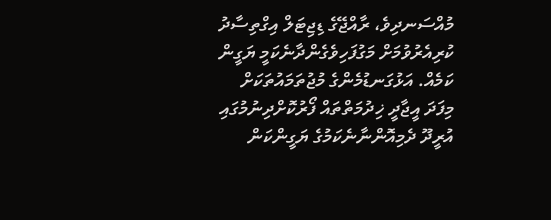މުއްސަނދިވެ، ރާއްޖޭގެ ޑިޖިޓަލް އިގްތިސާދު ކުރިއެރުވުމަށް މަގުފަހިވެގެންދާނެކަމީ ޔަގީން ކަމެއް. އަޅުގަނޑުމެންގެ މުޖުތަމައުތަކަށް މިފަދަ އީޖާދީ ޚިދުމަތްތައް ފޯރުކޮށްދިނުމުގައި އުރީދޫ ދެމިއޮންނާނެކަމުގެ ޔަގީންކަން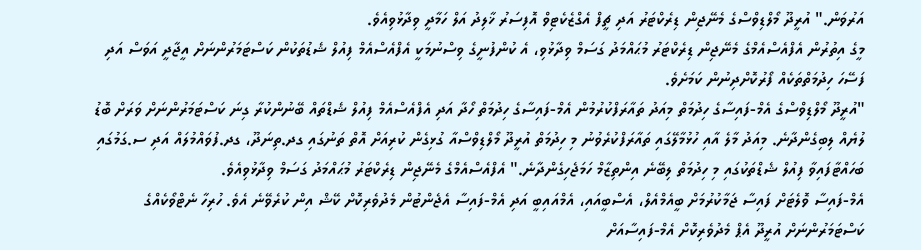އަރުވަން." އުރީދޫ މޯލްޑިވްސްގެ މެނޭޖިން ޑިރެކްޓަރު އަދި ޗީފް އެގްޒެކެޓިވް އޮފިސަރު ޚާލިދު އަލް ހަމާދީ ވިދާޅުވިއެވެ.
މީގެ އިތުރުން އެފްއެސްއެމްގެ މެނޭޖިން ޑިރެކްޓަރު މުޙައްމަދު ގަސަމް ވިދާޅުވި، އެ ކުންފުނީގެ ވިސްނުމަކީ އެފްއެސްއެމް ފިއުލް ޝެޑުތަކުން ކަސްޓަމަރުންނަށް އީޖާދީ އަވަސް އަދި ފަސޭހަ ހިދުމަތްތަކެއް ފޯރުކޮށްދިނުން ކަމަށެވެ.
"އުރީދޫ މޯލްޑިވްސްގެ އެމް-ފައިސާގެ ހިދުމަތް މިއަދު ތައާރަފްކުރުމުން އެމް-ފައިސާގެ ހިދުމަތް ހޯދާ އަދި އެފްއެސްއެމް ފިއުލް ޝެޑްތައް ބޭނުންކުރާ ގިނަ ކަސްޓަމަރުންނަށް ވަރަށް ބޮޑު ލުޔެއް ލިބިގެންދާނެ. މިއަދު މާލެ އާއި ހުޅުމާލޭގައި ތައާރަފްކުރެވުނު މި ހިދުމަތް އުރީދޫ މޯލްޑިވްސްއާ ގުޅިގެން ކުރިއަށް އޮތް ތަނުގައި ގދ.ތިނަދޫ، ގދ.ފުވައްމުލައް އަދި ސ.ގަމުގައި ބަހައްޓާފައިވާ ފިއުލް ޝެޑްތަކުގައި މި ހިދުމަތް ލިބޭނެ އިންތިޒާމް ހަމަޖެހިގެންދާނެ." އެފްއެސްއެމްގެ މެނޭޖިން ޑިރެކްޓަރު މުޙައްމަދު ގަސަމް ވިދާޅުވިއެވެ.
އެމް-ފައިސާ ވޮލެޓަށް ފައިސާ ޖަމާކުރުމަށް ބީއެމްއެލް، އެސްބީއައި، އެމްއައިބީ އަދި އެމް-ފައިސާ އެޖެންޓުން މެދުވެރިކޮށް ކޭޝް އިން ކުރެވޭނެ އެވެ. ހުރިހާ ނެޓްވޯކެއްގެ ކަސްޓަމަރުންނަށް އުރީދޫ އެޕް މެދުވެރިކޮށް އެމް-ފައިސާއަށް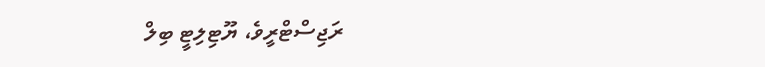ރަޖިސްޓްރީވެ، ޔޫޓިލިޓީ ބިލް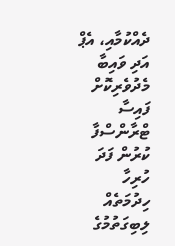ދެއްކުމާއި، އެޕް އަދި ވައިބާ މެދުވެރިކޮށް ފައިސާ ޓްރާންސްފާ ކުރުން ފަދަ ހުރިހާ ހިދުމަތެއް ލިބިގަތުމުގެ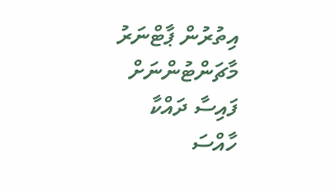އިތުރުން ޕާޓްނަރު މާޗަންޓުންނަށް ފައިސާ ދައްކާ ހާއްސަ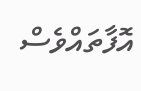އޮފާތައްވެސް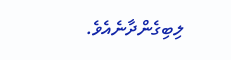ލިބިގެންދާނެއެވެ.